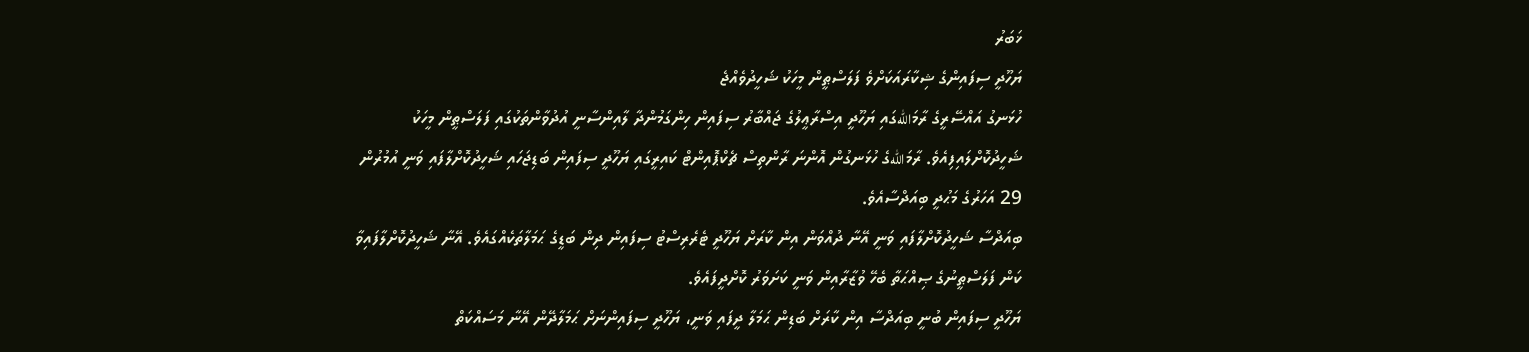ޚަބަރު
ޔަހޫދީ ސިފައިންގެ ޝިކާރައަކަށްވެ ފަލަސްޠީން މީހަކު ޝަހީދުވެއްޖެ
ހުޅަނގު އައްސޭރީގެ ރާމަاللهގައި ޔަހޫދީ އިސްރާޢީލުގެ ޖައްބާރު ސިފައިން ހިންގަމުންދާ ލާއިންސާނީ އުދުވާންތަކުގައި ފަލަސްޠީން މީހަކު ޝަހީދުކޮށްލައިފިއެވެ. ރާމަاللهގެ ހުޅަނގުން އޮންނަ ރާންތިސް ޗެކްޕޮއިންޓް ކައިރީގައި ޔަހޫދީ ސިފައިން ބަޑިޖަހައި ޝަހީދުކޮށްލާފައި ވަނީ އުމުރުން 29 އަހަރުގެ މަޙުދީ ބިއަދްސާއެވެ.
ބިއަދްސާ ޝަހީދުކޮށްލާފައި ވަނީ އޭނާ ދުއްވަން އިން ކާރަށް ޔަހޫދީ ޓެރެރިސްޓު ސިފައިން ދިން ބަޑީގެ ޙަމަލާތަކެއްގައެވެ. އޭނާ ޝަހީދުކޮށްލާފައިވާ ކަން ފަލަސްޠީނުގެ ޞިއްޙަތާ ބެހޭ ވުޒާރާއިން ވަނީ ކަށަވަރު ކޮށްދީފައެވެ.
ޔަހޫދީ ސިފައިން ބުނީ ބިއަދްސާ އިން ކާރަށް ބަޑިން ޙަމަލާ ދީފައި ވަނީ، ޔަހޫދީ ސިފައިންނަށް ޙަމަލާދޭން އޭނާ މަސައްކަތް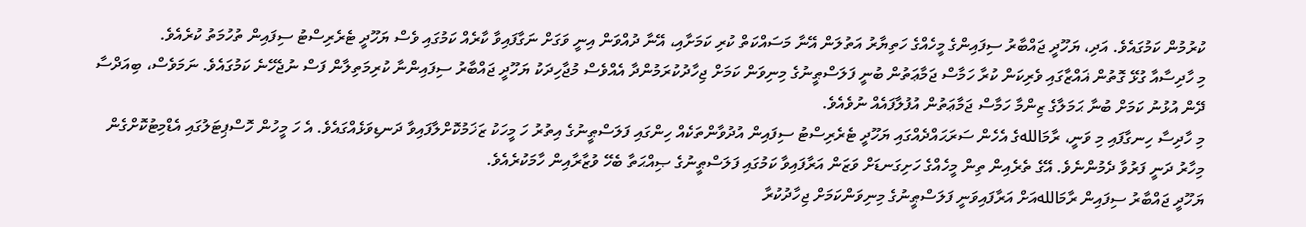ކުރުމުން ކަމުގައެވެ. އަދި، ޔަހޫދީ ޖައްބާރު ސިފައިންގެ މީހެއްގެ ހަތިޔާރު އަތުލަން އޭނާ މަސައްކަތް ކުރި ކަމަށާއި، އޭނާ ދުއްވަން އިނީ ވަގަށް ނަގާފައިވާ ކާރެއް ކަމުގައި ވެސް ޔަހޫދީ ޓެރެރިސްޓު ސިފައިން ތުހުމަތު ކުރެއެވެ.
މި ހާދިސާއާ ގުޅޭ ގޮތުން ޣައްޒާގައި ވެރިކަން ކުރާ ހަމާސް ޖަމާޢަތުން ބުނީ ފަލަސްޠީނުގެ މިނިވަން ކަމަށް ޖިހާދުކުރަމުންދާ އެއްވެސް މުޖާހިދަކު ޔަހޫދީ ޖައްބާރު ސިފައިންނާ ކުރިމަތިލާން ފަސް ނުޖެހޭނެ ކަމުގައެވެ. ނަމަވެސް، ބިއަދްސާ ދޭން އުޅުނު ކަމަށް ބުނާ ޙަމަލާގެ ޒިންމާ ހަމާސް ޖަމާޢަތުން އުފުލާފައެއް ނުވެއެވެ.
މި ހާދިސާ ހިނގާފައި މި ވަނީ، ރާމަاللهގެ އެހެން ސަރަޙައްދެއްގައި ޔަހޫދީ ޓެރެރިސްޓު ސިފައިން އުދުވާންތަކެއް ހިންގައި ފަލަސްޠީނުގެ އިތުރު ހަ މީހަކު ޒަޚަމުކޮށްލާފައިވާ ދަނޑިވަޅެއްގައެވެ. އެ ހަ މީހުން ހޮސްޕިޓަލުގައި އެޑްމިޓުކޮށްގެން މިހާރު ދަނީ ފަރުވާ ދެމުންނެވެ. އޭގެ ތެރެއިން ތިން މީހެއްގެ ހަށިގަނޑަށް ވަޒަން އަރާފައިވާ ކަމުގައި ފަލަސްޠީނުގެ ޞިއްޙަތާ ބެހޭ ވުޒާރާއިން ހާމަކުރެއެވެ.
ޔަހޫދީ ޖައްބާރު ސިފައިން ރާމަاللهއަށް އަރާފައިވަނީ ފަލަސްޠީނުގެ މިނިވަންކަމަށް ޖިހާދުކުރާ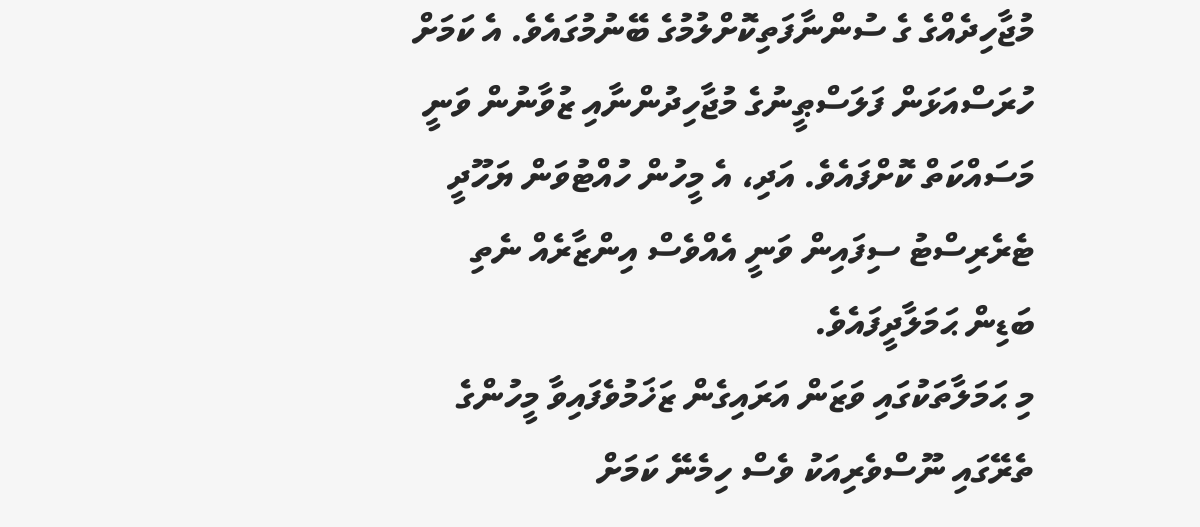މުޖާހިދެއްގެ ގެ ސުންނާފަތިކޮށްލުމުގެ ބޭނުމުގައެވެ. އެ ކަމަށް ހުރަސްއަޅަން ފަލަސްޠީނުގެ މުޖާހިދުންނާއި ޒުވާނުން ވަނީ މަސައްކަތް ކޮށްފައެވެ. އަދި، އެ މީހުން ހުއްޓުވަން ޔަހޫދީ ޓެރެރިސްޓު ސިފައިން ވަނީ އެއްވެސް އިންޒާރެއް ނެތި ބަޑިން ޙަމަލާދީފައެވެ.
މި ޙަމަލާތަކުގައި ވަޒަން އަރައިގެން ޒަޚަމުވެފައިވާ މީހުންގެ ތެރޭގައި ނޫސްވެރިއަކު ވެސް ހިމެނޭ ކަމަށް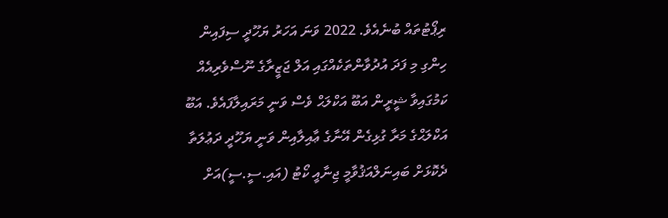ރިޕޯޓުތައް ބުނެއެވެ. 2022 ވަނަ އަހަރު ޔަހޫދީ ސިފައިން ހިންގި މި ފަދަ އުދުވާންތަކެއްގައި އަލް ޖަޒީރާގެ ނޫސްވެރިއެއް ކަމުގައިވާ ޝީރީން އަބޫ އަކްލަޙް ވެސް ވަނީ މަރައިލާފައެވެ. އަބޫ އަކްލަޙްގެ މަރާ ގުޅިގެން އޭނާގެ ޢާއިލާއިން ވަނީ ޔަހޫދީ ދަޢުލަތާ ދެކޮޅަށް ބައިނަލްއަޤުވާމީ ޖިނާއީ ކޯޓު (އައި.ސީ.ސީ)އަށް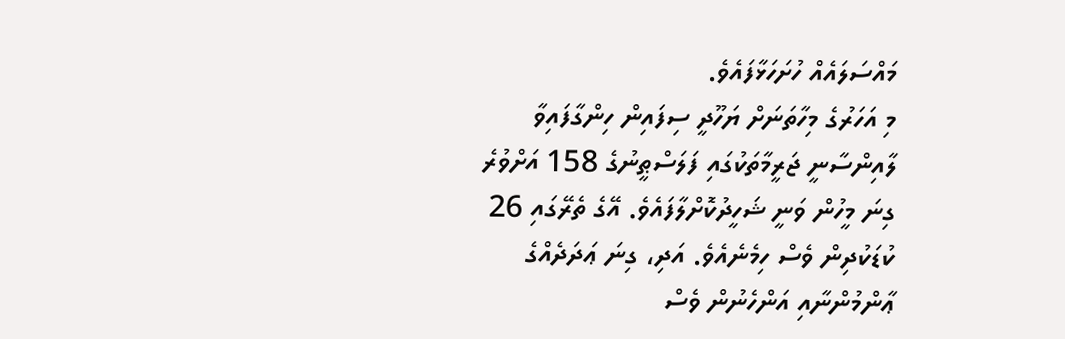މައްސަލައެއް ހުށަހަޅާފައެވެ.
މި އަހަރުގެ މިހާތަނަށް ޔަހޫދީ ސިފައިން ހިންގާފައިވާ ލާއިންސާނީ ޖަރީމާތަކުގައި ފަލަސްޠީނުގެ 158 އަށްވުރެ ގިނަ މީހުން ވަނީ ޝަހީދުކޮށްލާފައެވެ. އޭގެ ތެރޭގައި 26 ކުޑަކުދިން ވެސް ހިމެނެއެވެ. އަދި، ގިނަ ޢަދަދެއްގެ ޢާންމުންނާއި އަންހެނުން ވެސް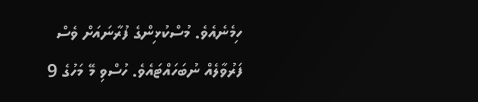ހިމެނެއެވެ. މުސްކުޅިންގެ ފުރާނައަށް ވެސް ފަރުވާލެއް ނުބަހައްޓައެވެ. ހުސްވި މޭ މަހުގެ 9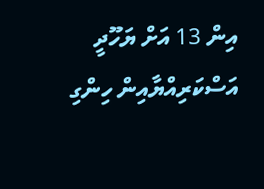އިން 13 އަށް ޔަހޫދީ އަސްކަރިއްޔާއިން ހިންގި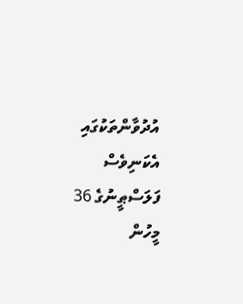އުދުވާންތަކުގައި އެކަނިވެސް ފަލަސްޠީނުގެ 36 މީހުން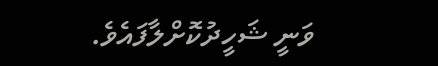ވަނީ ޝަހީދުކޮށްލާފައެވެ.